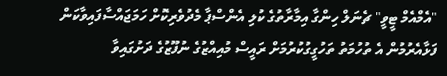"އެމްއެމް ޓީވީ" ޗެނަލް ހިންގާ އިމާރާތުގެ ކުލި އެންސްޕާ މެދުވެރިކޮށް ހަމަޖައްސާފައިވާކަން ފަޅާއެރުމުން އެ ތުހުމަތު ތަހުގީގުކުރުމަށް ރައީސް މުއިއްޒުގެ ނުފޫޒުގެ ދަށުގައިވާ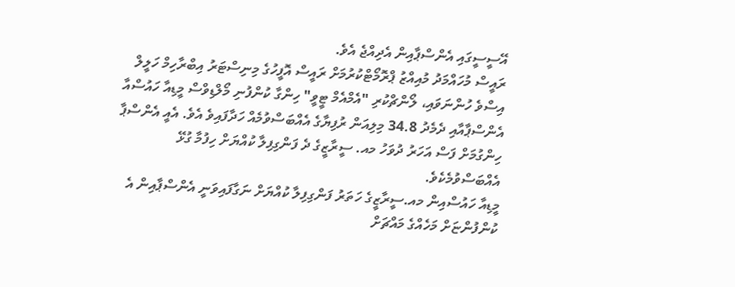އޭސީސީގައި އެންސްޕާއިން އެދިއްޖެ އެވެ.
ރައީސް މުހައްމަދު މުއިއްޒު ޕްރޮމޯޓްކުރުމަށް ރައީސް އޮފީހުގެ މިނިސްޓަރު އިބްރާހިމް ހަލީލް އިސްވެ ހުންނަވައި، ލޯންޗްކުރި "އެމްއެމް ޓީވީ" ހިންގާ ކުންފުނި މޯލްޑިވްސް މީޑިއާ ހައުސްއާ އެންސްޕާއާއި ދެމެދު 34.8 މިލިއަން ރުފިޔާގެ އެއްބަސްވުމެއް ހަދާފައިވެ އެވެ. އެއީ އެންސްޕާ ހިންގުމަށް ފަސް އަހަރު ދުވަހު މއ. ސީރާޒީގެ ދެ ފަންގިފިލާ ކުއްޔަށް ހިފުމާ ގުޅޭ އެއްބަސްވުމެކެވެ.
މީޑިއާ ހައުސްއިން މއ.ސީރާޒީގެ ހަތަރު ފަންގިފިލާ ކުއްޔަށް ނަގާފައިވަނީ އެންސްޕާއިން އެ ކުންފުންޏަށް މަހެއްގެ މައްޗަށް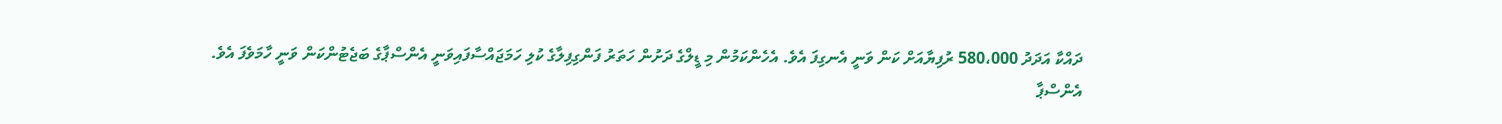ދައްކާ އަދަދު 580،000 ރުފިޔާއަށް ކަން ވަނީ އެނގިފަ އެވެ. އެހެންކަމުން މި ޑީލްގެ ދަށުން ހަތަރު ފަންގިފިލާގެ ކުލި ހަމަޖައްސާފައިވަނީ އެންސްޕާގެ ބަޖެޓުންކަން ވަނީ ހާމަވެފަ އެވެ.
އެންސްޕާ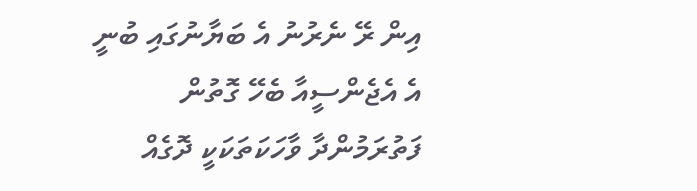އިން ރޭ ނެރުނު އެ ބަޔާނުގައި ބުނީ އެ އެޖެންސީއާ ބެހޭ ގޮތުން ފަތުރަމުންދާ ވާހަކަތަކަކީ ދޮގެއް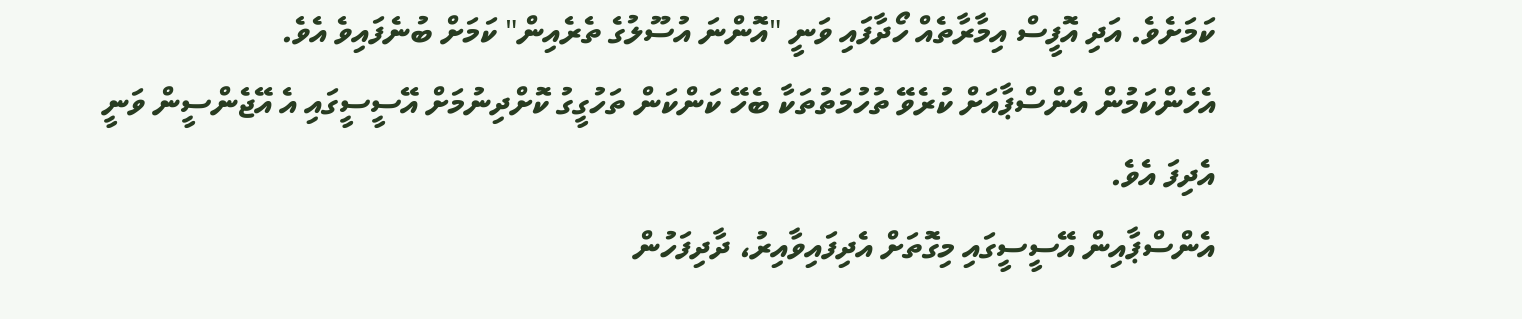ކަމަށެވެ. އަދި އޮފީސް އިމާރާތެއް ހޯދާފައި ވަނީ "އޮންނަ އުސޫލުގެ ތެރެއިން" ކަމަށް ބުނެފައިވެ އެވެ.
އެހެންކަމުން އެންސްޕާއަށް ކުރެވޭ ތުހުމަތުތަކާ ބެހޭ ކަންކަން ތަހުގީގު ކޮށްދިނުމަށް އޭސީސީގައި އެ އޭޖެންސީން ވަނީ އެދިފަ އެވެ.
އެންސްޕާއިން އޭސީސީގައި މިގޮތަށް އެދިފައިވާއިރު، ދާދިފަހުން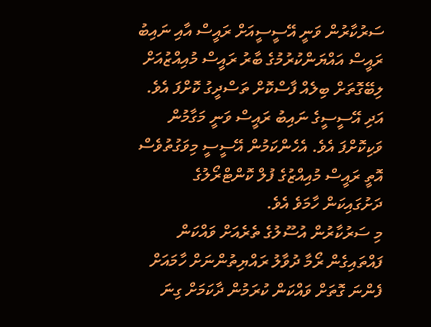ސަރުކާރުން ވަނީ އޭސީސީއަށް ރައީސް އާއި ނައިބު ރައީސް އައްޔަންކުރުމުގެ ބާރު ރައީސް މުއިއްޒުއަށް ލިބޭގޮތަށް ބިލެއް ފާސްކޮށް ތަސްދީގު ކޮށްފަ އެވެ. އަދި އޭސީސީގެ ނައިބު ރައީސް ވަނީ މަގާމުން ވަކިކޮށްފަ އެވެ. އެހެންކަމުން އޭސީސީ މިވަގުތުވެސް އޮތީ ރައީސް މުއިއްޒުގެ ފުލް ކޮންޓްރޯލުގެ ދަށުގައިކަން ހާމަވެ އެވެ.
މި ސަރުކާރުން އުސޫލުގެ ތެރެއަށް ވައްކަން ފައްތައިގެން ރޯމާ ދުވާލު ރައްޔިތުންނަށް ހާމައަށް ފެންނަ ގޮތަށް ވައްކަން ކުރަމުން ދާކަމަށް ގިނަ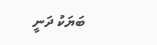ބަޔަކު ދަނީ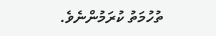ތުހުމަތު ކުރަމުންނެވެ.